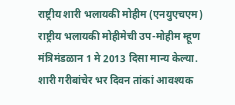राष्ट्रीय शारी भलायकी मोहीम (एनयुएचएम) राष्ट्रीय भलायकी मोहीमेची उप-मोहीम म्हूण मंत्रिमंडळान 1 मे 2013 दिसा मान्य केल्या.
शारी गरीबांचेर भर दिवन तांकां आवश्यक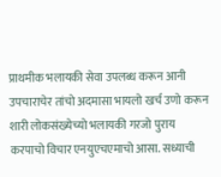प्राथमीक भलायकी सेवा उपलब्ध करून आनी उपचाराचेर तांचो अदमासा भायलो खर्च उणो करून शारी लोकसंख्येच्यो भलायकी गरजो पुराय करपाचो विचार एनयुएचएमाचो आसा. सध्याची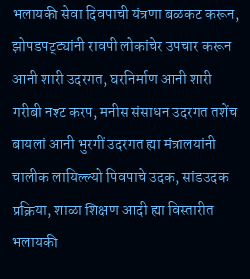भलायकी सेवा दिवपाची यंत्रणा बळकट करून, झोपडपट्ट्यांनी रावपी लोकांचेर उपचार करून आनी शारी उदरगत, घरनिर्माण आनी शारी गरीबी नश्ट करप, मनीस संसाधन उदरगत तशेंच बायलां आनी भुरगीं उदरगत ह्या मंत्रालयांनी चालीक लायिल्ल्यो पिवपाचे उदक, सांडउदक प्रक्रिया, शाळा शिक्षण आदी ह्या विस्तारीत भलायकी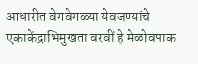आधारीत वेगवेगळ्या येवजण्यांचे एकाकेंद्राभिमुखता वरवीं हे मेळोवपाक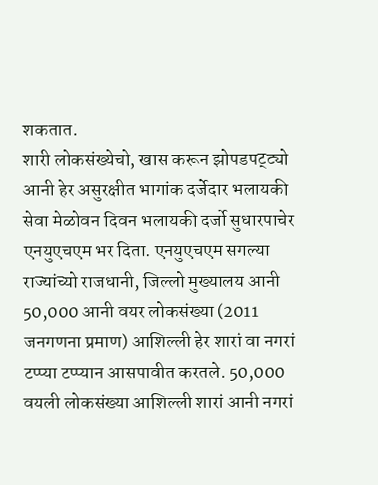शकतात.
शारी लोकसंख्येचो, खास करून झोपडपट्ट्यो आनी हेर असुरक्षीत भागांक दर्जेदार भलायकी सेवा मेळोवन दिवन भलायकी दर्जो सुधारपाचेर एनयुएचएम भर दिता. एनयुएचएम सगल्या राज्यांच्यो राजधानी, जिल्लो मुख्यालय आनी 50,000 आनी वयर लोकसंख्या (2011 जनगणना प्रमाण) आशिल्ली हेर शारां वा नगरां टप्प्या टप्प्यान आसपावीत करतले. 50,000 वयली लोकसंख्या आशिल्ली शारां आनी नगरां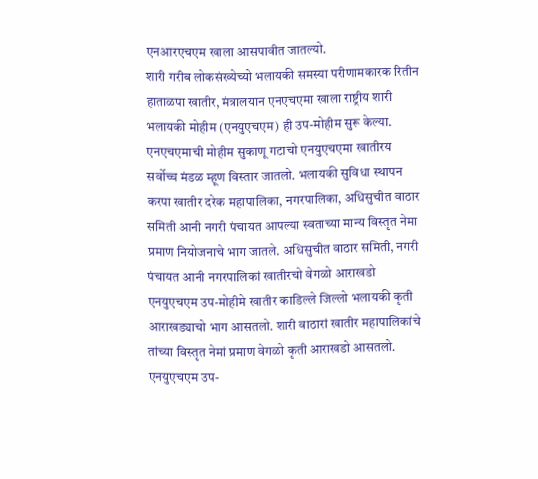एनआरएचएम खाला आसपावीत जातल्यो.
शारी गरीब लोकसंख्येच्यो भलायकी समस्या परीणामकारक रितीन हाताळपा खातीर, मंत्रालयान एनएचएमा खाला राष्ट्रीय शारी भलायकी मोहीम (एनयुएचएम) ही उप-मोहीम सुरू केल्या. एनएचएमाची मोहीम सुकाणू गटाचो एनयुएचएमा खातीरय सर्वोच्च मंडळ म्हूण विस्तार जातलो. भलायकी सुविधा स्थापन करपा खातीर दरेक महापालिका, नगरपालिका, अधिसुचीत वाठार समिती आनी नगरी पंचायत आपल्या स्वताच्या मान्य विस्तृत नेमा प्रमाण नियोजनाचे भाग जातले. अधिसुचीत वाठार समिती, नगरी पंचायत आनी नगरपालिकां खातीरचो वेगळो आराखडो एनयुएचएम उप-मोहीमे खातीर काडिल्ले जिल्लो भलायकी कृती आराखड्याचो भाग आसतलो. शारी वाठारां खातीर महापालिकांचे तांच्या विस्तृत नेमां प्रमाण वेगळो कृती आराखडो आसतलो. एनयुएचएम उप-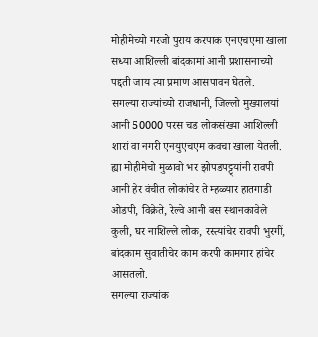मोहीमेच्यो गरजो पुराय करपाक एनएचएमा खाला सध्या आशिल्ली बांदकामां आनी प्रशासनाच्यो पद्दती जाय त्या प्रमाण आसपावन घेतले.
सगल्या राज्यांच्यो राजधानी, जिल्लो मुख्यालयां आनी 50000 परस चड लोकसंख्या आशिल्ली शारां वा नगरी एनयुएचएम कवचा खाला येतली. ह्या मोहीमेचो मुळावो भर झोपडपट्ट्यांनी रावपी आनी हेर वंचीत लोकांचेर ते म्हळ्यार हातगाडी ओडपी, विक्रेते, रेल्वे आनी बस स्थानकावेले कुली, घर नाशिल्ले लोक, रस्त्यांचेर रावपी भुरगीं, बांदकाम सुवातीचेर काम करपी कामगार हांचेर आसतलो.
सगल्या राज्यांक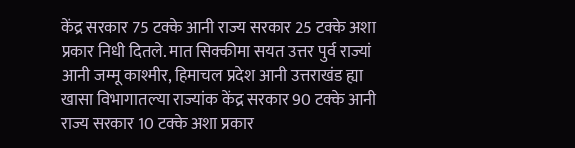केंद्र सरकार 75 टक्के आनी राज्य सरकार 25 टक्के अशा प्रकार निधी दितले. मात सिक्कीमा सयत उत्तर पुर्व राज्यां आनी जम्मू काश्मीर, हिमाचल प्रदेश आनी उत्तराखंड ह्या खासा विभागातल्या राज्यांक केंद्र सरकार 90 टक्के आनी राज्य सरकार 10 टक्के अशा प्रकार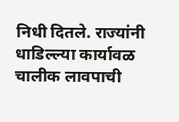निधी दितले. राज्यांनी धाडिल्ल्या कार्यावळ चालीक लावपाची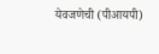येवजणेची (पीआयपी)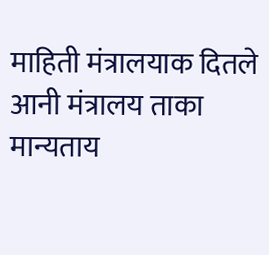माहिती मंत्रालयाक दितले आनी मंत्रालय ताका मान्यताय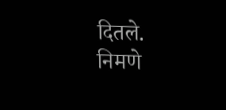दितले.
निमणे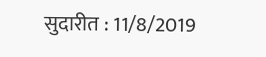सुदारीत : 11/8/2019